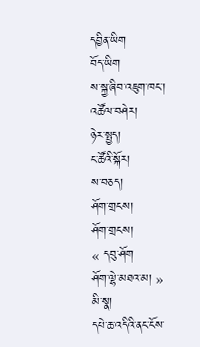དབྱིན་ཡིག
བོད་ཡིག
ས་སྐྱ་ཞིབ་འཇུག་ཁང་།
འཚོལ་བཤེར།
ཉེར་སྤྱད།
ང་ཚོའི་སྐོར།
ས་བཅད།
ཤོག་གྲངས།
ཤོག་གྲངས།
« དབུ་ཤོག
ཤོག་ལྷེ་མཐའ་མ། »
མི་སྣ།
དཔེ་ཆ་འདིའི་ནང་ངོས་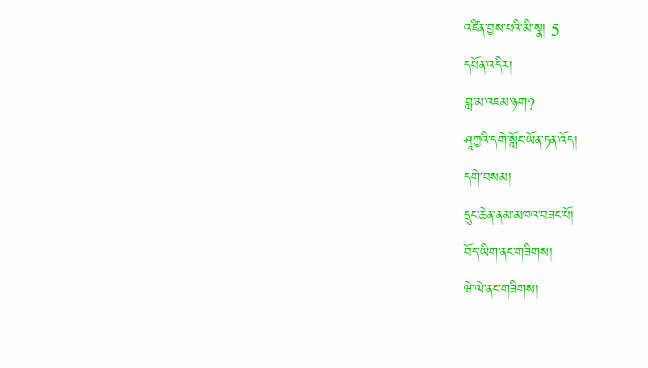འཛིན་བྱས་པའི་མི་སྣ། 5
དཔོན་འདིར།
བླ་མ་འཇམ་ཉག?
ཤཱཀྱའི་དགེ་སློང་ཡོན་ཏན་འོད།
དགེ་བསམ།
དྲུང་ཆེན་ནམ་མཁའ་བཟང་པོ།
བོད་ཡིག་ནང་གཟིགས།
ཝེ་ལེ་ནང་གཟིགས།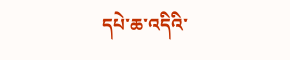དཔེ་ཆ་འདིའི་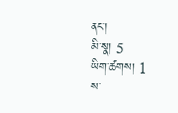ནང་།
མི་སྣ། 5
ཡིག་ཚགས། 1
ས་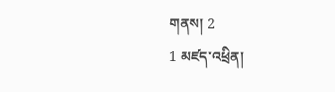གནས། 2
1 མཛད་འཕྲིན།